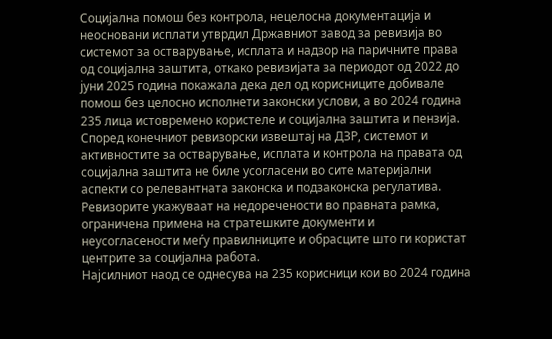Социјална помош без контрола, нецелосна документација и неосновани исплати утврдил Државниот завод за ревизија во системот за остварување, исплата и надзор на паричните права од социјална заштита, откако ревизијата за периодот од 2022 до јуни 2025 година покажала дека дел од корисниците добивале помош без целосно исполнети законски услови, а во 2024 година 235 лица истовремено користеле и социјална заштита и пензија.
Според конечниот ревизорски извештај на ДЗР, системот и активностите за остварување, исплата и контрола на правата од социјална заштита не биле усогласени во сите материјални аспекти со релевантната законска и подзаконска регулатива. Ревизорите укажуваат на недоречености во правната рамка, ограничена примена на стратешките документи и неусогласености меѓу правилниците и обрасците што ги користат центрите за социјална работа.
Најсилниот наод се однесува на 235 корисници кои во 2024 година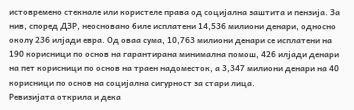истовремено стекнале или користеле права од социјална заштита и пензија. За нив, според ДЗР, неосновано биле исплатени 14,536 милиони денари, односно околу 236 илјади евра. Од оваа сума, 10,763 милиони денари се исплатени на 190 корисници по основ на гарантирана минимална помош, 426 илјади денари на пет корисници по основ на траен надоместок, а 3,347 милиони денари на 40 корисници по основ на социјална сигурност за стари лица.
Ревизијата открила и дека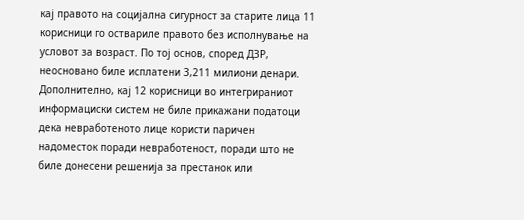кај правото на социјална сигурност за старите лица 11 корисници го оствариле правото без исполнување на условот за возраст. По тој основ, според ДЗР, неосновано биле исплатени 3,211 милиони денари. Дополнително, кај 12 корисници во интегрираниот информациски систем не биле прикажани податоци дека невработеното лице користи паричен надоместок поради невработеност, поради што не биле донесени решенија за престанок или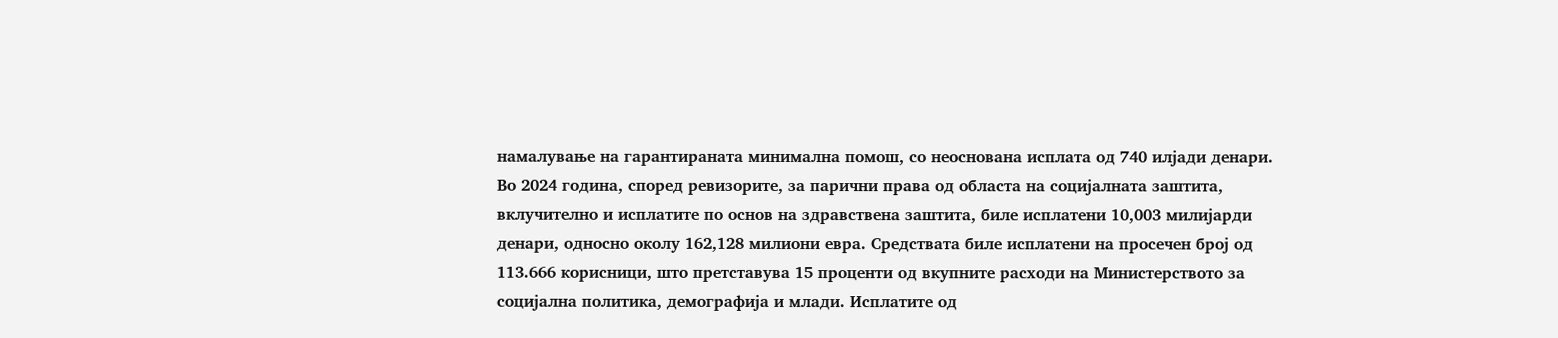намалување на гарантираната минимална помош, со неоснована исплата од 740 илјади денари.
Во 2024 година, според ревизорите, за парични права од областа на социјалната заштита, вклучително и исплатите по основ на здравствена заштита, биле исплатени 10,003 милијарди денари, односно околу 162,128 милиони евра. Средствата биле исплатени на просечен број од 113.666 корисници, што претставува 15 проценти од вкупните расходи на Министерството за социјална политика, демографија и млади. Исплатите од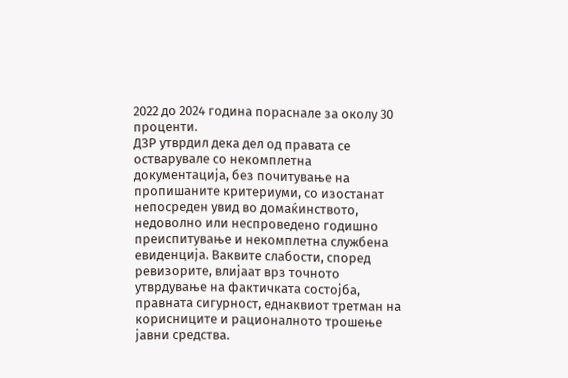2022 до 2024 година пораснале за околу 30 проценти.
ДЗР утврдил дека дел од правата се остварувале со некомплетна документација, без почитување на пропишаните критериуми, со изостанат непосреден увид во домаќинството, недоволно или неспроведено годишно преиспитување и некомплетна службена евиденција. Ваквите слабости, според ревизорите, влијаат врз точното утврдување на фактичката состојба, правната сигурност, еднаквиот третман на корисниците и рационалното трошење јавни средства.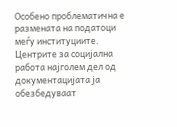Особено проблематична е размената на податоци меѓу институциите. Центрите за социјална работа најголем дел од документацијата ја обезбедуваат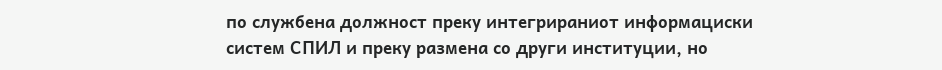по службена должност преку интегрираниот информациски систем СПИЛ и преку размена со други институции, но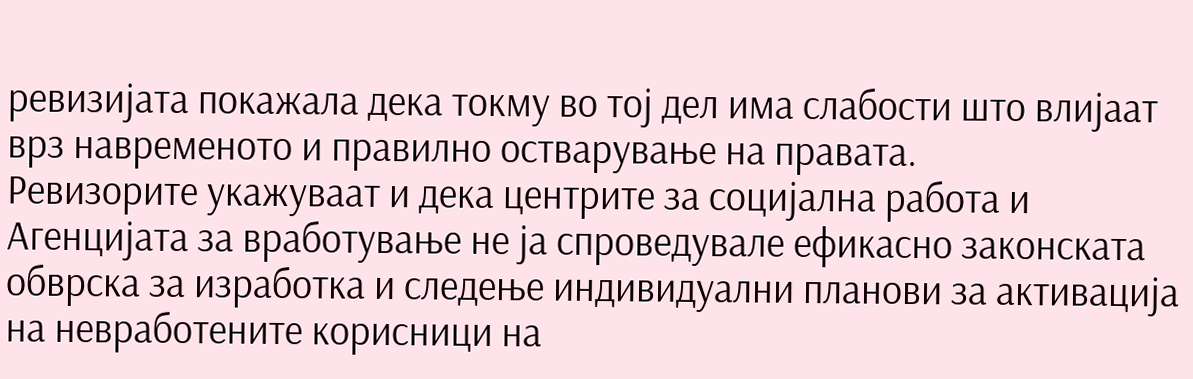ревизијата покажала дека токму во тој дел има слабости што влијаат врз навременото и правилно остварување на правата.
Ревизорите укажуваат и дека центрите за социјална работа и Агенцијата за вработување не ја спроведувале ефикасно законската обврска за изработка и следење индивидуални планови за активација на невработените корисници на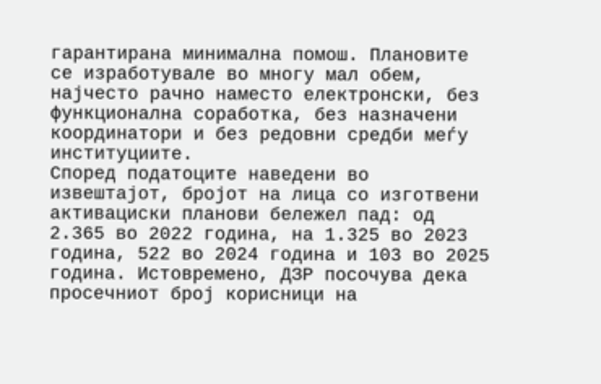гарантирана минимална помош. Плановите се изработувале во многу мал обем, најчесто рачно наместо електронски, без функционална соработка, без назначени координатори и без редовни средби меѓу институциите.
Според податоците наведени во извештајот, бројот на лица со изготвени активациски планови бележел пад: од 2.365 во 2022 година, на 1.325 во 2023 година, 522 во 2024 година и 103 во 2025 година. Истовремено, ДЗР посочува дека просечниот број корисници на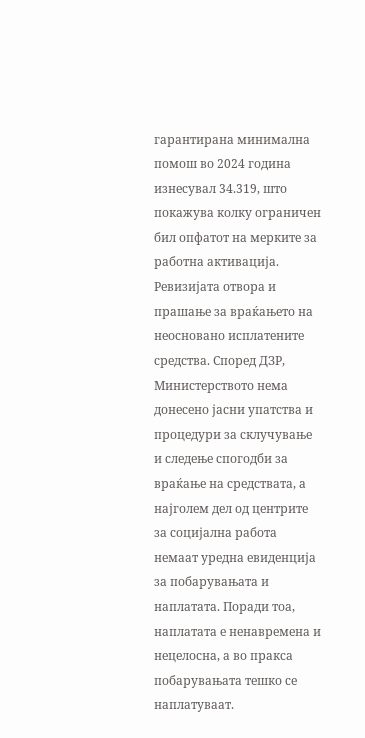гарантирана минимална помош во 2024 година изнесувал 34.319, што покажува колку ограничен бил опфатот на мерките за работна активација.
Ревизијата отвора и прашање за враќањето на неосновано исплатените средства. Според ДЗР, Министерството нема донесено јасни упатства и процедури за склучување и следење спогодби за враќање на средствата, а најголем дел од центрите за социјална работа немаат уредна евиденција за побарувањата и наплатата. Поради тоа, наплатата е ненавремена и нецелосна, а во пракса побарувањата тешко се наплатуваат.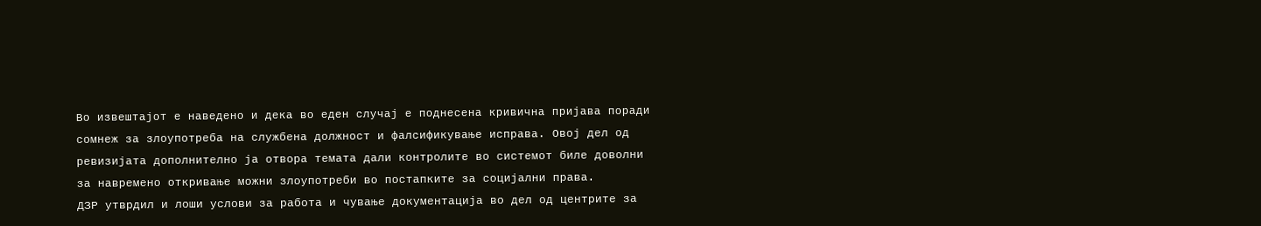Во извештајот е наведено и дека во еден случај е поднесена кривична пријава поради сомнеж за злоупотреба на службена должност и фалсификување исправа. Овој дел од ревизијата дополнително ја отвора темата дали контролите во системот биле доволни за навремено откривање можни злоупотреби во постапките за социјални права.
ДЗР утврдил и лоши услови за работа и чување документација во дел од центрите за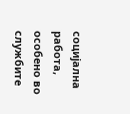социјална работа, особено во службите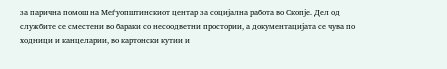за парична помош на Меѓуопштинскиот центар за социјална работа во Скопје. Дел од службите се сместени во бараки со несоодветни простории, а документацијата се чува по ходници и канцеларии, во картонски кутии и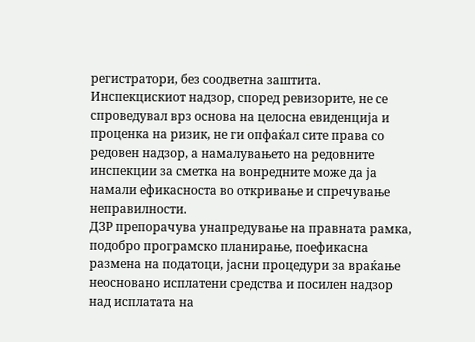регистратори, без соодветна заштита.
Инспекцискиот надзор, според ревизорите, не се спроведувал врз основа на целосна евиденција и проценка на ризик, не ги опфаќал сите права со редовен надзор, а намалувањето на редовните инспекции за сметка на вонредните може да ја намали ефикасноста во откривање и спречување неправилности.
ДЗР препорачува унапредување на правната рамка, подобро програмско планирање, поефикасна размена на податоци, јасни процедури за враќање неосновано исплатени средства и посилен надзор над исплатата на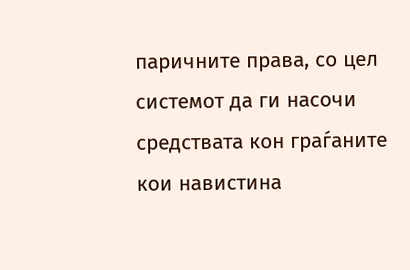паричните права, со цел системот да ги насочи средствата кон граѓаните кои навистина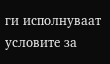ги исполнуваат условите за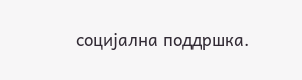социјална поддршка.